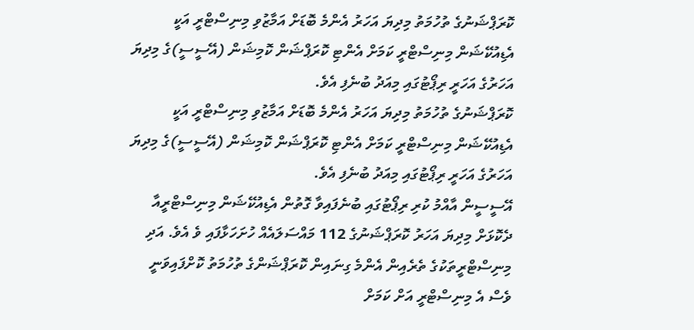ކޮރަޕްޝަނުގެ ތުހުމަތު މިދިޔަ އަހަރު އެންމެ ބޮޑަށް އަމާޒުވި މިނިސްޓްރީ އަކީ އެޑިއުކޭޝަން މިނިސްޓްރީ ކަމަށް އެންޓި ކޮރަޕްޝަން ކޮމިޝަން (އޭސީސީ)ގެ މިދިޔަ އަހަރުގެ އަހަރީ ރިޕޯޓުގައި މިއަދު ބުނެފި އެވެ.
ކޮރަޕްޝަނުގެ ތުހުމަތު މިދިޔަ އަހަރު އެންމެ ބޮޑަށް އަމާޒުވި މިނިސްޓްރީ އަކީ އެޑިއުކޭޝަން މިނިސްޓްރީ ކަމަށް އެންޓި ކޮރަޕްޝަން ކޮމިޝަން (އޭސީސީ)ގެ މިދިޔަ އަހަރުގެ އަހަރީ ރިޕޯޓުގައި މިއަދު ބުނެފި އެވެ.
އޭސީސީން އާއްމު ކުރި ރިޕޯޓުގައި ބުނެފައިވާ ގޮތުން އެޑިއުކޭޝަން މިނިސްޓްރީއާ ދެކޮޅަށް މިދިޔަ އަހަރު ކޮރަޕްޝަނުގެ 112 މައްސަލައެއް ހުށަހަޅާފައި ވެ އެވެ. އަދި މިނިސްޓްރީތަކުގެ ތެރެއިން އެންމެ ގިނައިން ކޮރަޕްޝަންގެ ތުހުމަތު ކޮށްފައިވަނީ ވެސް އެ މިނިސްޓްރީ އަށް ކަމަށް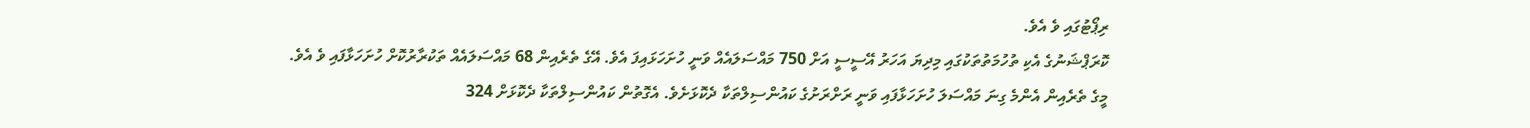ރިޕޯޓުގައި ވެ އެވެ.
ކޮރަޕްޝަނުގެ އެކި ތުހުމަތުތަކުގައި މިދިޔަ އަހަރު އޭސީސީ އަށް 750 މައްސަލައެއް ވަނީ ހުށަހަޅައިފަ އެވެ. އޭގެ ތެރެއިން 68 މައްސަލައެއް ތަކުރާރުކޮށް ހުށަހަޅާފައި ވެ އެވެ.
މީގެ ތެރެއިން އެންމެ ގިނަ މައްސަލަ ހުށަހަޅާފައި ވަނީ ރަށްރަށުގެ ކައުންސިލްތަކާ ދެކޮޅަށެވެ. އެގޮތުން ކައުންސިލްތަކާ ދެކޮޅަށް 324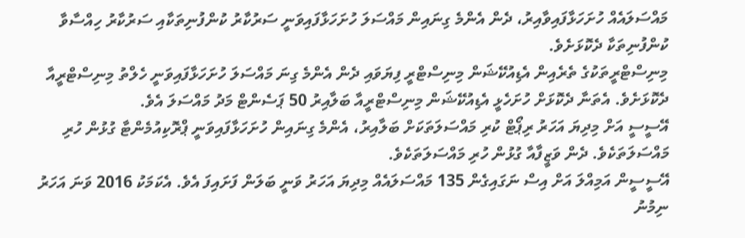މައްސަލައެއް ހުށަހަޅާފައިވާއިރު، ދެން އެންމެ ގިނައިން މައްސަލަ ހުށަހަޅާފައިވަނީ ސަރުކާރު ކުންފުނިތަކާއި ސަރުކާރު ހިއްސާވާ ކުންފުނިތަކާ ދެކޮޅަށެވެ.
މިނިސްޓްރީތަކުގެ ތެރެއިން އެޑިއުކޭޝަން މިނިސްޓްރީ ފިޔަވައި ދެން އެންމެ ގިނަ މައްސަލަ ހުށަހަޅާފައިވަނީ ހެލްތު މިނިސްޓްރީއާ ދެކޮޅަށެވެ. އެތަނާ ދެކޮޅަށް ހުށަހެޅީ އެޑިއުކޭޝަން މިނިސްޓްރީއާ ބަލާއިރު 50 ޕަސެންޓް މަދު މައްސަލަ އެވެ.
އޭސީސީ އަށް މިދިޔަ އަހަރު ރިޕޯޓް ކުރި މައްސަލަތަކަށް ބަލާއިރު، އެންމެ ގިނައިން ހުށަހަޅާފައިވަނީ ޕްރޮކިއުމެންޓާ ގުޅުން ހުރި މައްސަލަތަކެވެ. ދެން ވަޒީފާއާ ގުޅުން ހުރި މައްސަލަތަކެވެ.
އޭސީސީން އަމިއްލަ އަށް އިސް ނަގައިގެން 135 މައްސަލައެއް މިދިޔަ އަހަރު ވަނީ ބަލަން ފަށައިފަ އެވެ. އެކަމަކު 2016 ވަނަ އަހަރު ނިމުނު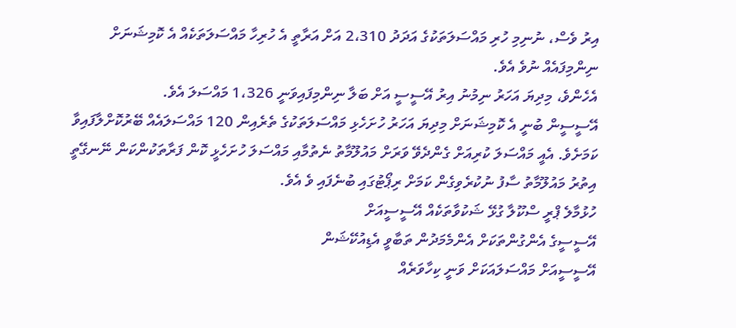އިރު ވެސް، ނުނިމި ހުރި މައްސަލަތަކުގެ އަދަދު 2،310 އަށް އަރާތީ އެ ހުރިހާ މައްސަލަތަކެއް އެ ކޮމިޝަނަށް ނިންމިފައެއް ނުވެ އެވެ.
އެހެންވެ، މިދިޔަ އަހަރު ނިމުނު އިރު އޭސީސީ އަށް ބަލާ ނިންމިފައިވަނީ 1،326 މައްސަލަ އެވެ.
އޭސީސީން ބުނީ އެ ކޮމިޝަނަށް މިދިޔަ އަހަރު ހުށަހެޅި މައްސަލަތަކުގެ ތެރެއިން 120 މައްސަލައެއް ބޭރުކޮށްލާފައިވާ ކަމަށެވެ. އެއީ މައްސަލަ ކުރިއަށް ގެންދެވޭ ވަރަށް މައުލޫމާތު ނެތުމާއި މައްސަލަ ހުށަހެޅީ ކޮން ފަރާތަކުންކަން ނޭނގޭތީ އިތުރު މައުލޫމާތު ސާފު ނުކުރެވިގެން ކަމަށް ރިޕޯޓުގައި ބުނެފައި ވެ އެވެ.
ހުޅުމާލެ ޕްރީ ސްކޫލާ ގުޅޭ ޝަކުވާތަކެއް އޭސީސީއަށް
އޭސީސީގެ އެންގުންތަކަށް އެންމެމަދުން ތަބާވީ އެޑިއުކޭޝަން
އޭސީސީއަށް މައްސަލައަކަށް ވަނީ ކިހާވަރެއް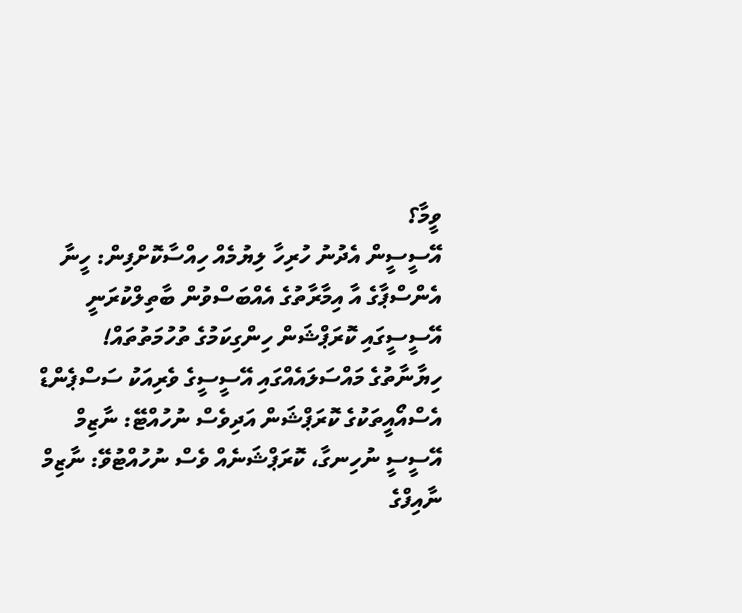ވީމާ؟
އޭސީސީން އެދުނު ހުރިހާ ލިޔުމެއް ހިއްސާކޮށްފިން: ހީނާ
އެންސްޕާގެ އާ އިމާރާތުގެ އެއްބަސްވުން ބާތިލްކުރަނީ
އޭސީސީގައި ކޮރަޕްޝަން ހިންގިކަމުގެ ތުހުމަތުތައް!
ހިޔާނާތުގެ މައްސަލައެއްގައި އޭސީސީގެ ވެރިއަކު ސަސްޕެންޑް
އެސްއޯއީތަކުގެ ކޮރަޕްޝަން އަދިވެސް ނުހުއްޓޭ: ނާޒިމް
އޭސީސީ ނުހިނގާ، ކޮރަޕްޝަނެއް ވެސް ނުހުއްޓުވޭ: ނާޒިމް
ނާއިފްގެ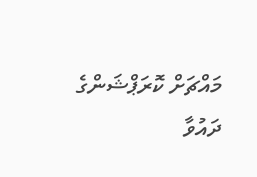މައްޗަށް ކޮރަޕްޝަންގެ ދައުވާ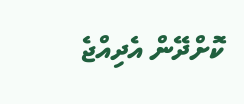ކޮށްދޭން އެދިއްޖެ